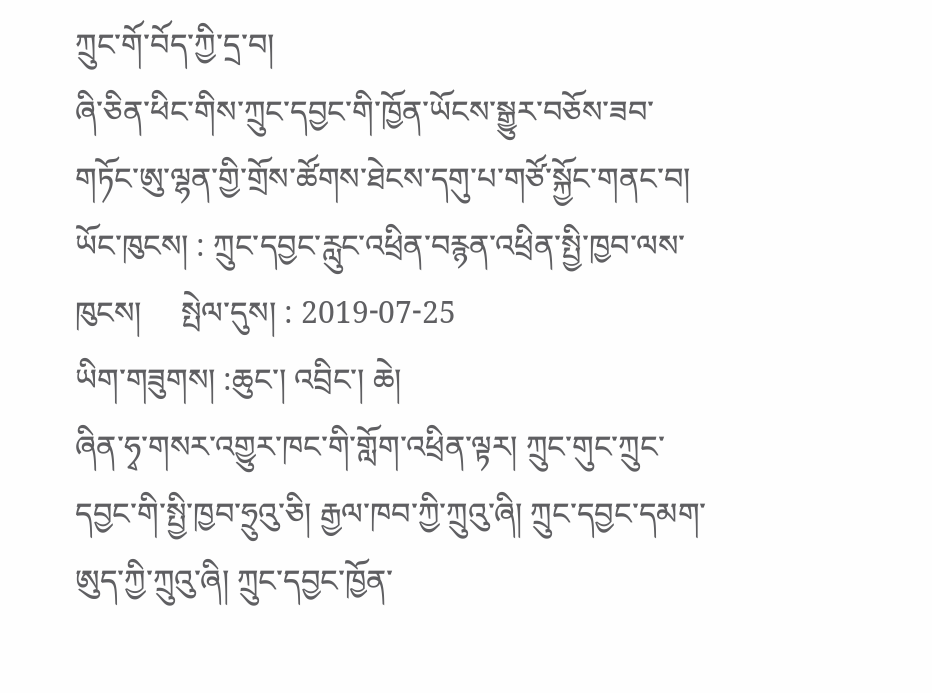ཀྲུང་གོ་བོད་ཀྱི་དྲ་བ།
ཞི་ཅིན་ཕིང་གིས་ཀྲུང་དབྱང་གི་ཁྱོན་ཡོངས་སྒྱུར་བཅོས་ཟབ་གཏོང་ཨུ་ལྷན་གྱི་གྲོས་ཚོགས་ཐེངས་དགུ་པ་གཙོ་སྐྱོང་གནང་བ།
ཡོང་ཁུངས། : ཀྲུང་དབྱང་རླུང་འཕྲིན་བརྙན་འཕྲིན་སྤྱི་ཁྱབ་ལས་ཁུངས།     སྤེལ་དུས། : 2019-07-25
ཡིག་གཟུགས། :ཆུང་། འབྲིང་། ཆེ།
ཞིན་ཧྭ་གསར་འགྱུར་ཁང་གི་གློག་འཕྲིན་ལྟར། ཀྲུང་གུང་ཀྲུང་དབྱང་གི་སྤྱི་ཁྱབ་ཧྲུའུ་ཅི། རྒྱལ་ཁབ་ཀྱི་ཀྲུའུ་ཞི། ཀྲུང་དབྱང་དམག་ཨུད་ཀྱི་ཀྲུའུ་ཞི། ཀྲུང་དབྱང་ཁྱོན་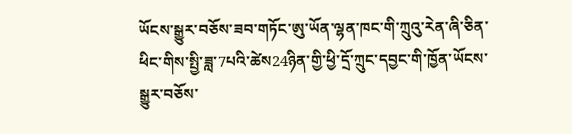ཡོངས་སྒྱུར་བཅོས་ཟབ་གཏོང་ཨུ་ཡོན་ལྷན་ཁང་གི་ཀྲུའུ་རེན་ཞི་ཅིན་ཕིང་གིས་སྤྱི་ཟླ་7པའི་ཚེས24ཉིན་གྱི་ཕྱི་དྲོ་ཀྲུང་དབྱང་གི་ཁྱོན་ཡོངས་སྒྱུར་བཅོས་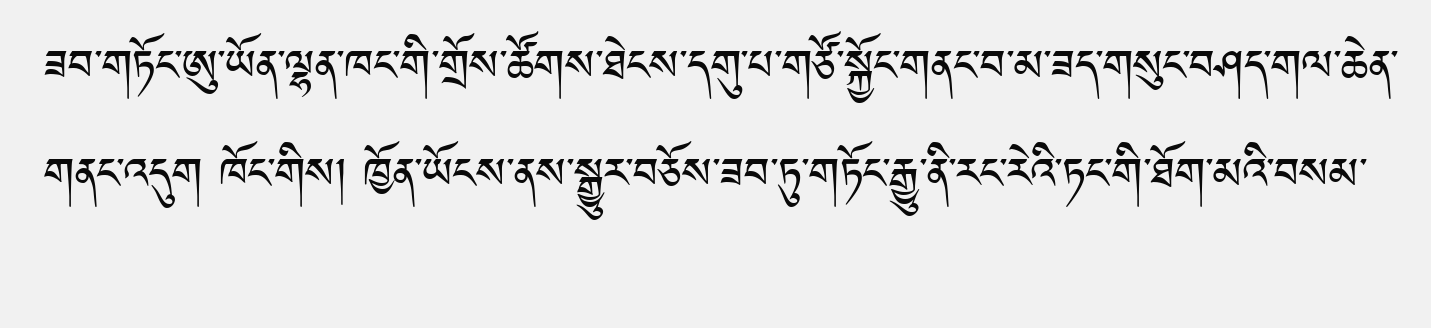ཟབ་གཏོང་ཨུ་ཡོན་ལྷན་ཁང་གི་གྲོས་ཚོགས་ཐེངས་དགུ་པ་གཙོ་སྐྱོང་གནང་བ་མ་ཟད་གསུང་བཤད་གལ་ཆེན་གནང་འདུག ཁོང་གིས། ཁྱོན་ཡོངས་ནས་སྒྱུར་བཅོས་ཟབ་ཏུ་གཏོང་རྒྱུ་ནི་རང་རེའི་ཏང་གི་ཐོག་མའི་བསམ་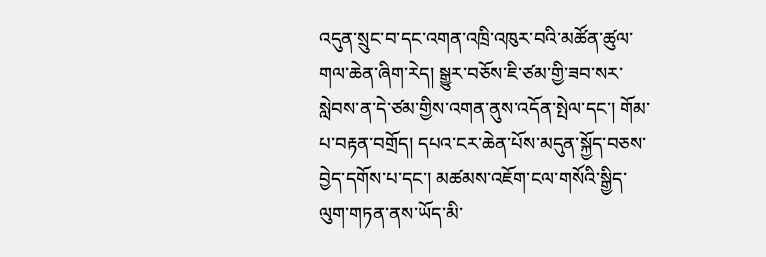འདུན་སྲུང་བ་དང་འགན་འཁྲི་འཁུར་བའི་མཚོན་ཚུལ་གལ་ཆེན་ཞིག་རེད། སྒྱུར་བཅོས་ཇི་ཙམ་གྱི་ཟབ་སར་སླེབས་ན་དེ་ཙམ་གྱིས་འགན་ནུས་འདོན་སྤེལ་དང་། གོམ་པ་བརྟན་བགྲོད། དཔའ་ངར་ཆེན་པོས་མདུན་སྐྱོད་བཅས་བྱེད་དགོས་པ་དང་། མཚམས་འཇོག་ངལ་གསོའི་སྒྱིད་ལུག་གཏན་ནས་ཡོད་མི་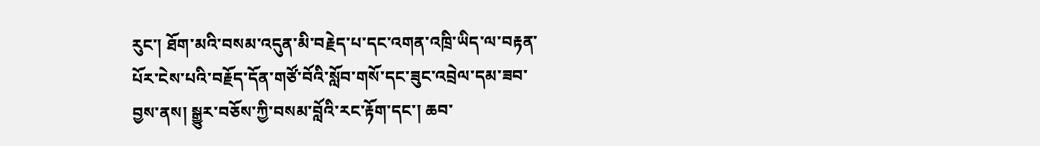རུང་། ཐོག་མའི་བསམ་འདུན་མི་བརྗེད་པ་དང་འགན་འཁྲི་ཡིད་ལ་བརྟན་པོར་ངེས་པའི་བརྗོད་དོན་གཙོ་བོའི་སློབ་གསོ་དང་ཟུང་འབྲེལ་དམ་ཟབ་བྱས་ནས། སྒྱུར་བཅོས་ཀྱི་བསམ་བློའི་རང་རྟོག་དང་། ཆབ་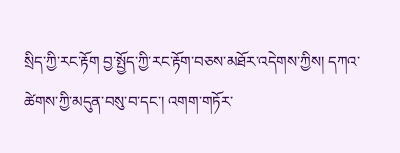སྲིད་ཀྱི་རང་རྟོག བྱ་སྤྱོད་ཀྱི་རང་རྟོག་བཅས་མཐོར་འདེགས་ཀྱིས། དཀའ་ཚེགས་ཀྱི་མདུན་བསུ་བ་དང་། འགག་གཏོར་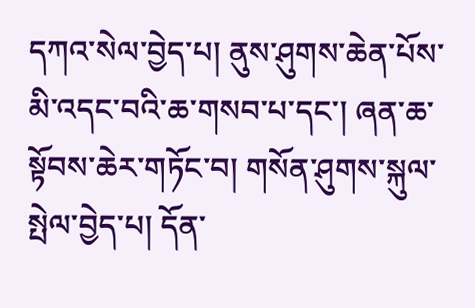དཀའ་སེལ་བྱེད་པ། ནུས་ཤུགས་ཆེན་པོས་མི་འདང་བའི་ཆ་གསབ་པ་དང་། ཞན་ཆ་སྟོབས་ཆེར་གཏོང་བ། གསོན་ཤུགས་སྐུལ་སྤེལ་བྱེད་པ། དོན་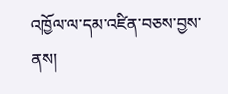འཁྱོལ་ལ་དམ་འཛིན་བཅས་བྱས་ནས།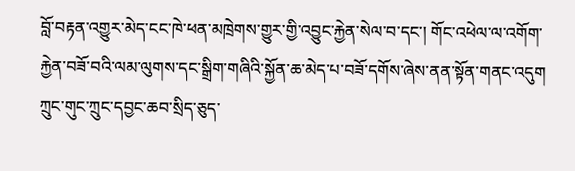བློ་བརྟན་འགྱུར་མེད་ངང་ཁེ་ཕན་མཁྲེགས་གྱུར་གྱི་འབྱུང་རྐྱེན་སེལ་བ་དང་། གོང་འཕེལ་ལ་འགོག་རྐྱེན་བཟོ་བའི་ལམ་ལུགས་དང་སྒྲིག་གཞིའི་སྐྱོན་ཆ་མེད་པ་བཟོ་དགོས་ཞེས་ནན་སྟོན་གནང་འདུག
ཀྲུང་གུང་ཀྲུང་དབྱང་ཆབ་སྲིད་ཅུད་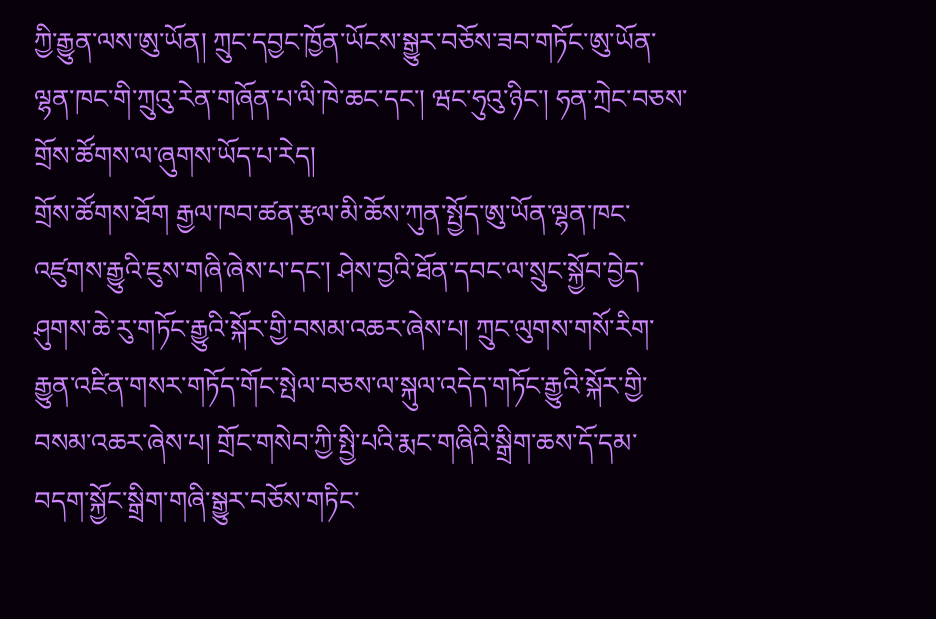ཀྱི་རྒྱུན་ལས་ཨུ་ཡོན། ཀྲུང་དབྱང་ཁྱོན་ཡོངས་སྒྱུར་བཅོས་ཟབ་གཏོང་ཨུ་ཡོན་ལྷན་ཁང་གི་ཀྲུའུ་རེན་གཞོན་པ་ལི་ཁེ་ཆང་དང་། ཝང་ཧུའུ་ཉིང་། ཧན་ཀྲེང་བཅས་གྲོས་ཚོགས་ལ་ཞུགས་ཡོད་པ་རེད།
གྲོས་ཚོགས་ཐོག རྒྱལ་ཁབ་ཚན་རྩལ་མི་ཆོས་ཀུན་སྤྱོད་ཨུ་ཡོན་ལྷན་ཁང་འཛུགས་རྒྱུའི་ཇུས་གཞི་ཞེས་པ་དང་། ཤེས་བྱའི་ཐོན་དབང་ལ་སྲུང་སྐྱོབ་བྱེད་ཤུགས་ཆེ་རུ་གཏོང་རྒྱུའི་སྐོར་གྱི་བསམ་འཆར་ཞེས་པ། ཀྲུང་ལུགས་གསོ་རིག་རྒྱུན་འཛིན་གསར་གཏོད་གོང་སྤེལ་བཅས་ལ་སྐུལ་འདེད་གཏོང་རྒྱུའི་སྐོར་གྱི་བསམ་འཆར་ཞེས་པ། གྲོང་གསེབ་ཀྱི་སྤྱི་པའི་རྨང་གཞིའི་སྒྲིག་ཆས་དོ་དམ་བདག་སྐྱོང་སྒྲིག་གཞི་སྒྱུར་བཅོས་གཏིང་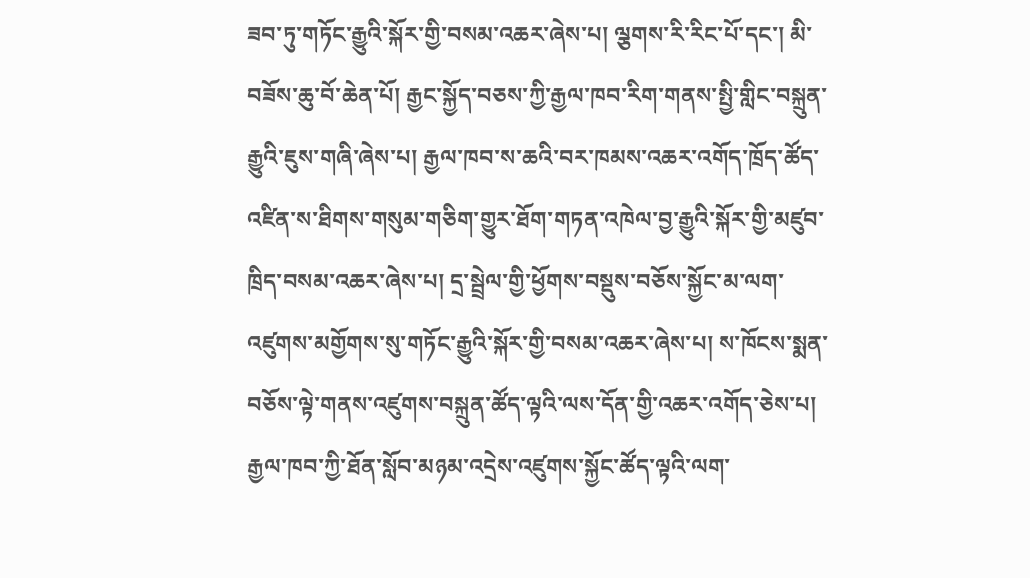ཟབ་ཏུ་གཏོང་རྒྱུའི་སྐོར་གྱི་བསམ་འཆར་ཞེས་པ། ལྕགས་རི་རིང་པོ་དང་། མི་བཟོས་ཆུ་བོ་ཆེན་པོ། རྒྱང་སྐྱོད་བཅས་ཀྱི་རྒྱལ་ཁབ་རིག་གནས་སྤྱི་གླིང་བསྐྲུན་རྒྱུའི་ཇུས་གཞི་ཞེས་པ། རྒྱལ་ཁབ་ས་ཆའི་བར་ཁམས་འཆར་འགོད་ཁྲོད་ཚོད་འཛིན་ས་ཐིགས་གསུམ་གཅིག་གྱུར་ཐོག་གཏན་འཁེལ་བྱ་རྒྱུའི་སྐོར་གྱི་མཛུབ་ཁྲིད་བསམ་འཆར་ཞེས་པ། དྲ་སྦྲེལ་གྱི་ཕྱོགས་བསྡུས་བཅོས་སྐྱོང་མ་ལག་འཛུགས་མགྱོགས་སུ་གཏོང་རྒྱུའི་སྐོར་གྱི་བསམ་འཆར་ཞེས་པ། ས་ཁོངས་སྨན་བཅོས་ལྟེ་གནས་འཛུགས་བསྐྲུན་ཚོད་ལྟའི་ལས་དོན་གྱི་འཆར་འགོད་ཅེས་པ། རྒྱལ་ཁབ་ཀྱི་ཐོན་སློབ་མཉམ་འདྲེས་འཛུགས་སྐྱོང་ཚོད་ལྟའི་ལག་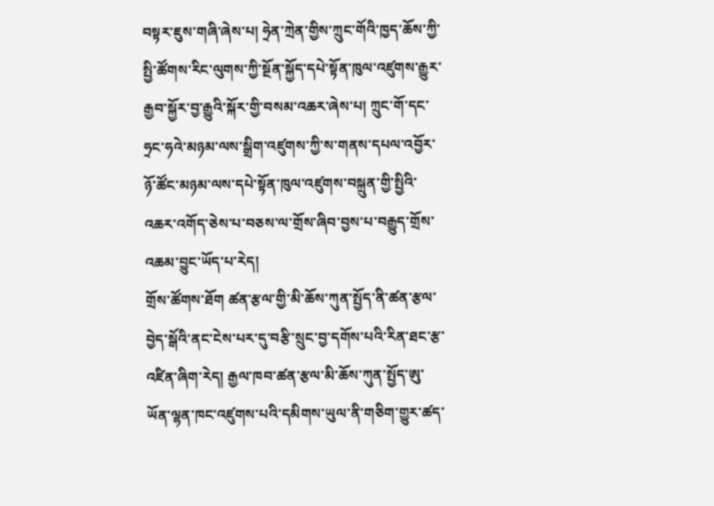བསྟར་ཇུས་གཞི་ཞེས་པ། ཧྲེན་ཀྲེན་གྱིས་ཀྲུང་གོའི་ཁྱད་ཆོས་ཀྱི་སྤྱི་ཚོགས་རིང་ལུགས་ཀྱི་སྔོན་སྐྱོད་དཔེ་སྟོན་ཁུལ་འཛུགས་རྒྱུར་རྒྱབ་སྐྱོར་བྱ་རྒྱུའི་སྐོར་གྱི་བསམ་འཆར་ཞེས་པ། ཀྲུང་གོ་དང་ཧྲང་ཧའེ་མཉམ་ལས་སྒྲིག་འཛུགས་ཀྱི་ས་གནས་དཔལ་འབྱོར་ཉོ་ཚོང་མཉམ་ལས་དཔེ་སྟོན་ཁུལ་འཛུགས་བསྐྲུན་གྱི་སྤྱིའི་འཆར་འགོད་ཅེས་པ་བཅས་ལ་གྲོས་ཞིབ་བྱས་པ་བརྒྱུད་གྲོས་འཆམ་བྱུང་ཡོད་པ་རེད།
གྲོས་ཚོགས་ཐོག ཚན་རྩལ་གྱི་མི་ཆོས་ཀུན་སྤྱོད་ནི་ཚན་རྩལ་བྱེད་སྒོའི་ནང་ངེས་པར་དུ་བརྩི་སྲུང་བྱ་དགོས་པའི་རིན་ཐང་རྩ་འཛིན་ཞིག་རེད། རྒྱལ་ཁབ་ཚན་རྩལ་མི་ཆོས་ཀུན་སྤྱོད་ཨུ་ཡོན་ལྷན་ཁང་འཛུགས་པའི་དམིགས་ཡུལ་ནི་གཅིག་གྱུར་ཚད་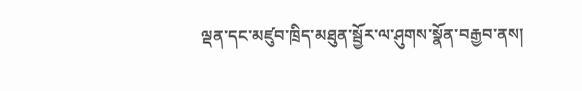ལྡན་དང་མཛུབ་ཁྲིད་མཐུན་སྦྱོར་ལ་ཤུགས་སྣོན་བརྒྱབ་ནས།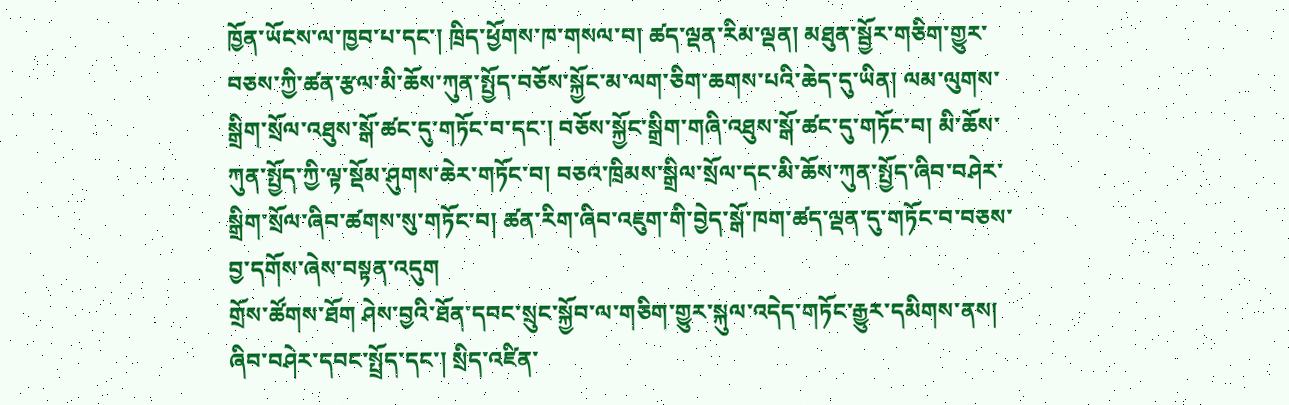ཁྱོན་ཡོངས་ལ་ཁྱབ་པ་དང་། ཁྲིད་ཕྱོགས་ཁ་གསལ་བ། ཚད་ལྡན་རིམ་ལྡན། མཐུན་སྦྱོར་གཅིག་གྱུར་བཅས་ཀྱི་ཚན་རྩལ་མི་ཆོས་ཀུན་སྤྱོད་བཅོས་སྐྱོང་མ་ལག་ཅིག་ཆགས་པའི་ཆེད་དུ་ཡིན། ལམ་ལུགས་སྒྲིག་སྲོལ་འཐུས་སྒོ་ཚང་དུ་གཏོང་བ་དང་། བཅོས་སྐྱོང་སྒྲིག་གཞི་འཐུས་སྒོ་ཚང་དུ་གཏོང་བ། མི་ཆོས་ཀུན་སྤྱོད་ཀྱི་ལྟ་སྡོམ་ཤུགས་ཆེར་གཏོང་བ། བཅའ་ཁྲིམས་སྒྲིལ་སྲོལ་དང་མི་ཆོས་ཀུན་སྤྱོད་ཞིབ་བཤེར་སྒྲིག་སྲོལ་ཞིབ་ཚགས་སུ་གཏོང་བ། ཚན་རིག་ཞིབ་འཇུག་གི་བྱེད་སྒོ་ཁག་ཚད་ལྡན་དུ་གཏོང་བ་བཅས་བྱ་དགོས་ཞེས་བསྟན་འདུག
གྲོས་ཚོགས་ཐོག ཤེས་བྱའི་ཐོན་དབང་སྲུང་སྐྱོབ་ལ་གཅིག་གྱུར་སྐུལ་འདེད་གཏོང་རྒྱུར་དམིགས་ནས། ཞིབ་བཤེར་དབང་སྤྲོད་དང་། སྲིད་འཛིན་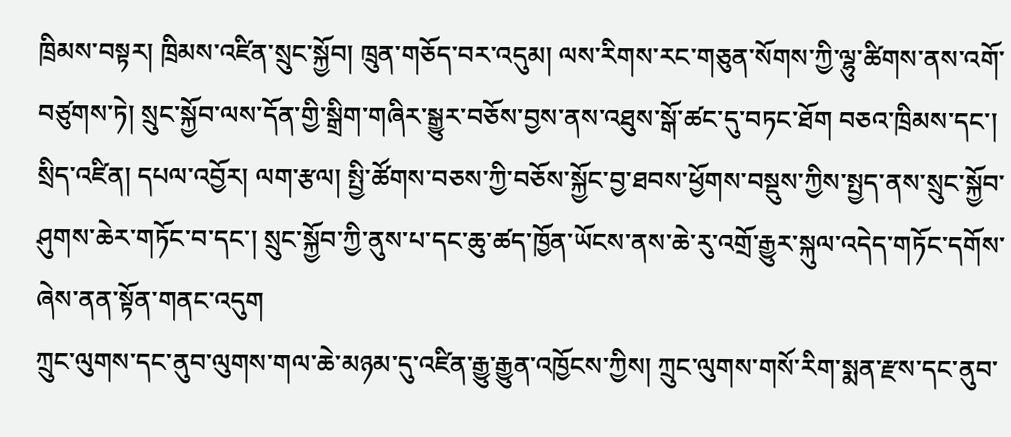ཁྲིམས་བསྟར། ཁྲིམས་འཛིན་སྲུང་སྐྱོབ། ཁྲུན་གཅོད་བར་འདུམ། ལས་རིགས་རང་གཅུན་སོགས་ཀྱི་ལྷུ་ཚིགས་ནས་འགོ་བཙུགས་ཏེ། སྲུང་སྐྱོབ་ལས་དོན་གྱི་སྒྲིག་གཞིར་སྒྱུར་བཅོས་བྱས་ནས་འཐུས་སྒོ་ཚང་དུ་བཏང་ཐོག བཅའ་ཁྲིམས་དང་། སྲིད་འཛིན། དཔལ་འབྱོར། ལག་རྩལ། སྤྱི་ཚོགས་བཅས་ཀྱི་བཅོས་སྐྱོང་བྱ་ཐབས་ཕྱོགས་བསྡུས་ཀྱིས་སྤྱད་ནས་སྲུང་སྐྱོབ་ཤུགས་ཆེར་གཏོང་བ་དང་། སྲུང་སྐྱོབ་ཀྱི་ནུས་པ་དང་ཆུ་ཚད་ཁྱོན་ཡོངས་ནས་ཆེ་རུ་འགྲོ་རྒྱུར་སྐུལ་འདེད་གཏོང་དགོས་ཞེས་ནན་སྟོན་གནང་འདུག
ཀྲུང་ལུགས་དང་ནུབ་ལུགས་གལ་ཆེ་མཉམ་དུ་འཛིན་རྒྱུ་རྒྱུན་འཁྱོངས་ཀྱིས། ཀྲུང་ལུགས་གསོ་རིག་སྨན་རྫས་དང་ནུབ་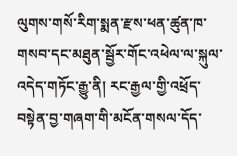ལུགས་གསོ་རིག་སྨན་རྫས་ཕན་ཚུན་ཁ་གསབ་དང་མཐུན་སྦྱོར་གོང་འཕེལ་ལ་སྐུལ་འདེད་གཏོང་རྒྱུ་ནི། རང་རྒྱལ་གྱི་འཕྲོད་བསྟེན་བྱ་གཞག་གི་མངོན་གསལ་དོད་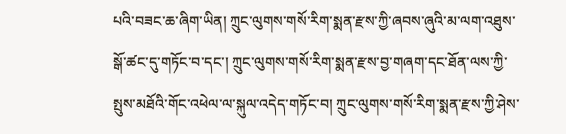པའི་བཟང་ཆ་ཞིག་ཡིན། ཀྲུང་ལུགས་གསོ་རིག་སྨན་རྫས་ཀྱི་ཞབས་ཞུའི་མ་ལག་འཐུས་སྒོ་ཚང་དུ་གཏོང་བ་དང་། ཀྲུང་ལུགས་གསོ་རིག་སྨན་རྫས་བྱ་གཞག་དང་ཐོན་ལས་ཀྱི་སྤུས་མཐོའི་གོང་འཕེལ་ལ་སྐུལ་འདེད་གཏོང་བ། ཀྲུང་ལུགས་གསོ་རིག་སྨན་རྫས་ཀྱི་ཤེས་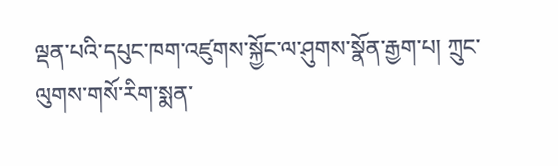ལྡན་པའི་དཔུང་ཁག་འཛུགས་སྐྱོང་ལ་ཤུགས་སྣོན་རྒྱག་པ། ཀྲུང་ལུགས་གསོ་རིག་སྨན་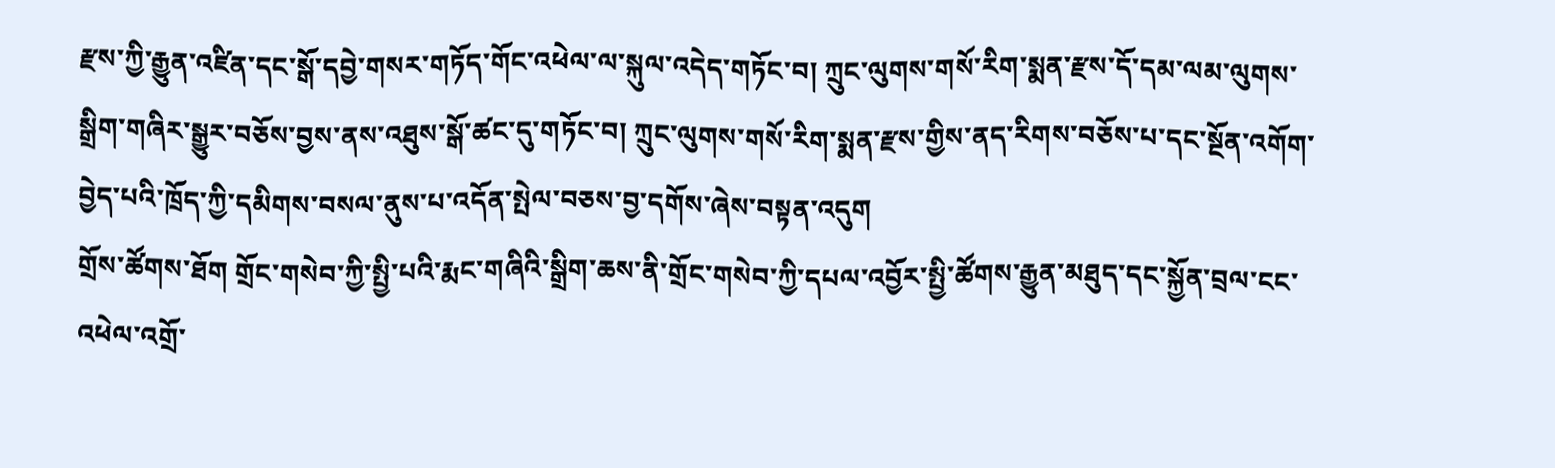རྫས་ཀྱི་རྒྱུན་འཛིན་དང་སྒོ་དབྱེ་གསར་གཏོད་གོང་འཕེལ་ལ་སྐུལ་འདེད་གཏོང་བ། ཀྲུང་ལུགས་གསོ་རིག་སྨན་རྫས་དོ་དམ་ལམ་ལུགས་སྒྲིག་གཞིར་སྒྱུར་བཅོས་བྱས་ནས་འཐུས་སྒོ་ཚང་དུ་གཏོང་བ། ཀྲུང་ལུགས་གསོ་རིག་སྨན་རྫས་གྱིས་ནད་རིགས་བཅོས་པ་དང་སྔོན་འགོག་བྱེད་པའི་ཁྲོད་ཀྱི་དམིགས་བསལ་ནུས་པ་འདོན་སྤེལ་བཅས་བྱ་དགོས་ཞེས་བསྟན་འདུག
གྲོས་ཚོགས་ཐོག གྲོང་གསེབ་ཀྱི་སྤྱི་པའི་རྨང་གཞིའི་སྒྲིག་ཆས་ནི་གྲོང་གསེབ་ཀྱི་དཔལ་འབྱོར་སྤྱི་ཚོགས་རྒྱུན་མཐུད་དང་སྐྱོན་བྲལ་ངང་འཕེལ་འགྲོ་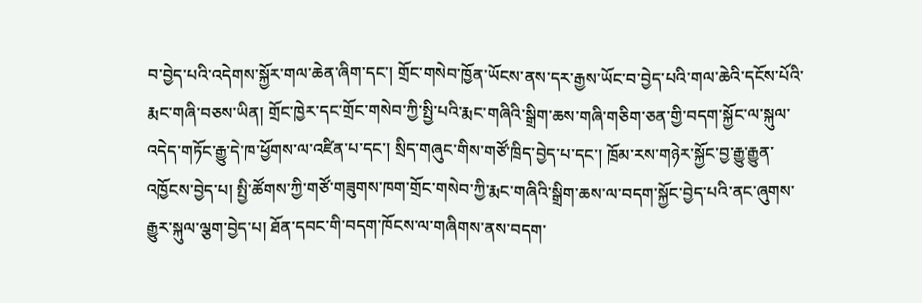བ་བྱེད་པའི་འདེགས་སྐྱོར་གལ་ཆེན་ཞིག་དང་། གྲོང་གསེབ་ཁྱོན་ཡོངས་ནས་དར་རྒྱས་ཡོང་བ་བྱེད་པའི་གལ་ཆེའི་དངོས་པོའི་རྨང་གཞི་བཅས་ཡིན། གྲོང་ཁྱེར་དང་གྲོང་གསེབ་ཀྱི་སྤྱི་པའི་རྨང་གཞིའི་སྒྲིག་ཆས་གཞི་གཅིག་ཅན་གྱི་བདག་སྐྱོང་ལ་སྐུལ་འདེད་གཏོང་རྒྱུ་དེ་ཁ་ཕྱོགས་ལ་འཛིན་པ་དང་། སྲིད་གཞུང་གིས་གཙོ་ཁྲིད་བྱེད་པ་དང་། ཁྲོམ་རས་གཉེར་སྐྱོང་བྱ་རྒྱུ་རྒྱུན་འཁྱོངས་བྱེད་པ། སྤྱི་ཚོགས་ཀྱི་གཙོ་གཟུགས་ཁག་གྲོང་གསེབ་ཀྱི་རྨང་གཞིའི་སྒྲིག་ཆས་ལ་བདག་སྐྱོང་བྱེད་པའི་ནང་ཞུགས་རྒྱུར་སྐུལ་ལྕག་བྱེད་པ། ཐོན་དབང་གི་བདག་ཁོངས་ལ་གཞིགས་ནས་བདག་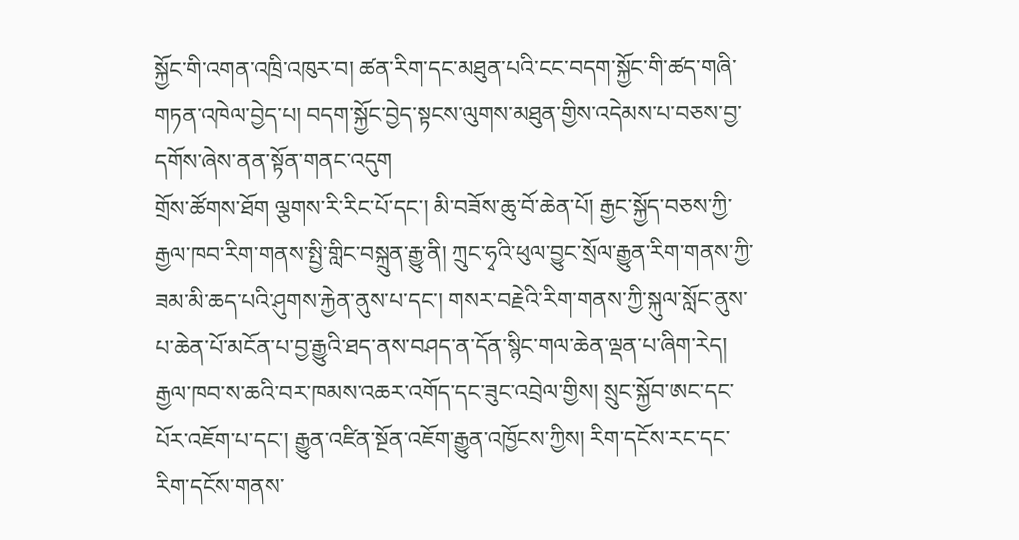སྐྱོང་གི་འགན་འཁྲི་འཁུར་བ། ཚན་རིག་དང་མཐུན་པའི་ངང་བདག་སྐྱོང་གི་ཚད་གཞི་གཏན་འཁེལ་བྱེད་པ། བདག་སྐྱོང་བྱེད་སྟངས་ལུགས་མཐུན་གྱིས་འདེམས་པ་བཅས་བྱ་དགོས་ཞེས་ནན་སྟོན་གནང་འདུག
གྲོས་ཚོགས་ཐོག ལྕགས་རི་རིང་པོ་དང་། མི་བཟོས་ཆུ་བོ་ཆེན་པོ། རྒྱང་སྐྱོད་བཅས་ཀྱི་རྒྱལ་ཁབ་རིག་གནས་སྤྱི་གླིང་བསྐྲུན་རྒྱུ་ནི། ཀྲུང་ཧྭའི་ཕུལ་བྱུང་སྲོལ་རྒྱུན་རིག་གནས་ཀྱི་ཟམ་མི་ཆད་པའི་ཤུགས་རྐྱེན་ནུས་པ་དང་། གསར་བརྗེའི་རིག་གནས་ཀྱི་སྐུལ་སློང་ནུས་པ་ཆེན་པོ་མངོན་པ་བྱ་རྒྱུའི་ཐད་ནས་བཤད་ན་དོན་སྙིང་གལ་ཆེན་ལྡན་པ་ཞིག་རེད།  རྒྱལ་ཁབ་ས་ཆའི་བར་ཁམས་འཆར་འགོད་དང་ཟུང་འབྲེལ་གྱིས། སྲུང་སྐྱོབ་ཨང་དང་པོར་འཇོག་པ་དང་། རྒྱུན་འཛིན་སྔོན་འཇོག་རྒྱུན་འཁྱོངས་ཀྱིས། རིག་དངོས་རང་དང་རིག་དངོས་གནས་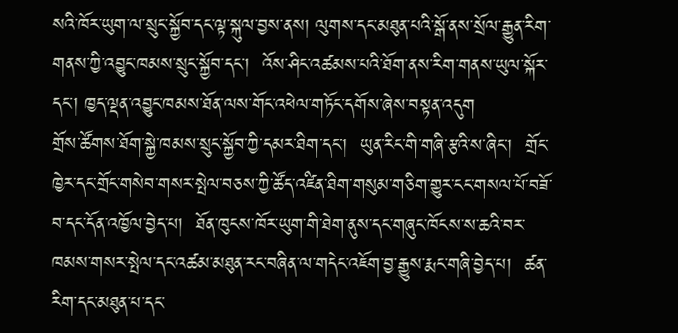སའི་ཁོར་ཡུག་ལ་སྲུང་སྐྱོབ་དང་ལྟ་སྐུལ་བྱས་ནས། ལུགས་དང་མཐུན་པའི་སྒོ་ནས་སྲོལ་རྒྱུན་རིག་གནས་ཀྱི་འབྱུང་ཁམས་སྲུང་སྐྱོབ་དང་།  འོས་ཤིང་འཚམས་པའི་ཐོག་ནས་རིག་གནས་ཡུལ་སྐོར་དང་། ཁྱད་ལྡན་འབྱུང་ཁམས་ཐོན་ལས་གོང་འཕེལ་གཏོང་དགོས་ཞེས་བསྟན་འདུག
གྲོས་ཚོགས་ཐོག་སྐྱེ་ཁམས་སྲུང་སྐྱོབ་ཀྱི་དམར་ཐིག་དང་།  ཡུན་རིང་གི་གཞི་རྩའི་ས་ཞིང་།  གྲོང་ཁྱེར་དང་གྲོང་གསེབ་གསར་སྤེལ་བཅས་ཀྱི་ཚོད་འཛིན་ཐིག་གསུམ་གཅིག་གྱུར་ངང་གསལ་པོ་བཟོ་བ་དང་དོན་འཁྱོལ་བྱེད་པ།  ཐོན་ཁུངས་ཁོར་ཡུག་གི་ཐེག་ནུས་དང་གཞུང་ཁོངས་ས་ཆའི་བར་ཁམས་གསར་སྤེལ་དང་འཚམ་མཐུན་རང་བཞིན་ལ་གདེང་འཇོག་བྱ་རྒྱུས་རྨང་གཞི་བྱེད་པ།  ཚན་རིག་དང་མཐུན་པ་དང་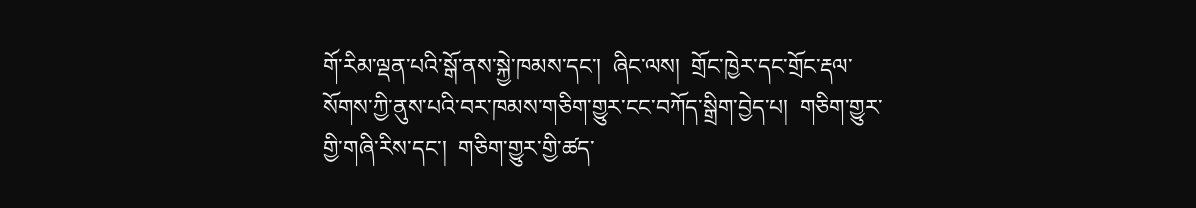གོ་རིམ་ལྡན་པའི་སྒོ་ནས་སྐྱེ་ཁམས་དང་།  ཞིང་ལས།  གྲོང་ཁྱེར་དང་གྲོང་རྡལ་སོགས་ཀྱི་ནུས་པའི་བར་ཁམས་གཅིག་གྱུར་ངང་བཀོད་སྒྲིག་བྱེད་པ།  གཅིག་གྱུར་གྱི་གཞི་རིས་དང་།  གཅིག་གྱུར་གྱི་ཚད་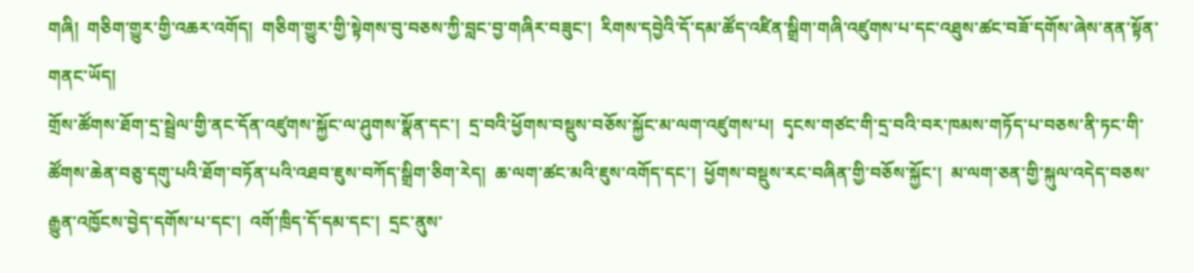གཞི།  གཅིག་གྱུར་གྱི་འཆར་འགོད།  གཅིག་གྱུར་གྱི་སྟེགས་བུ་བཅས་ཀྱི་བླང་བྱ་གཞིར་བཟུང་།  རིགས་དབྱེའི་དོ་དམ་ཚོད་འཛིན་སྒྲིག་གཞི་འཛུགས་པ་དང་འཐུས་ཚང་བཟོ་དགོས་ཞེས་ནན་སྟོན་གནང་ཡོད།
གྲོས་ཚོགས་ཐོག་དྲ་སྦྲེལ་གྱི་ནང་དོན་འཛུགས་སྐྱོང་ལ་ཤུགས་སྣོན་དང་།  དྲ་བའི་ཕྱོགས་བསྡུས་བཅོས་སྐྱོང་མ་ལག་འཛུགས་པ།  དྭངས་གཙང་གི་དྲ་བའི་བར་ཁམས་གཏོད་པ་བཅས་ནི་ཏང་གི་ཚོགས་ཆེན་བཅུ་དགུ་པའི་ཐོག་བཏོན་པའི་འཐབ་ཇུས་བཀོད་སྒྲིག་ཅིག་རེད།  ཆ་ལག་ཚང་མའི་ཇུས་འགོད་དང་།  ཕྱོགས་བསྡུས་རང་བཞིན་གྱི་བཅོས་སྐྱོང་།  མ་ལག་ཅན་གྱི་སྐུལ་འདེད་བཅས་རྒྱུན་འཁྱོངས་བྱེད་དགོས་པ་དང་།  འགོ་ཁྲིད་དོ་དམ་དང་།  དྲང་ནུས་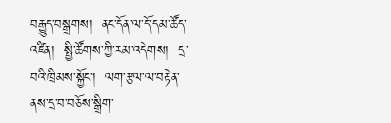བརྒྱུད་བསྒྲགས།  ནང་དོན་ལ་དོ་དམ་ཚོད་འཛིན།  སྤྱི་ཚོགས་ཀྱི་རམ་འདེགས།  དྲ་བའི་ཁྲིམས་སྐྱོང་།  ལག་རྩལ་ལ་བརྟེན་ནས་དྲ་བ་བཅོས་སྒྲིག་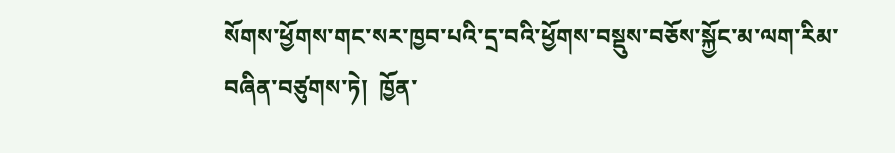སོགས་ཕྱོགས་གང་སར་ཁྱབ་པའི་དྲ་བའི་ཕྱོགས་བསྡུས་བཅོས་སྐྱོང་མ་ལག་རིམ་བཞིན་བཙུགས་ཏེ།  ཁྱོན་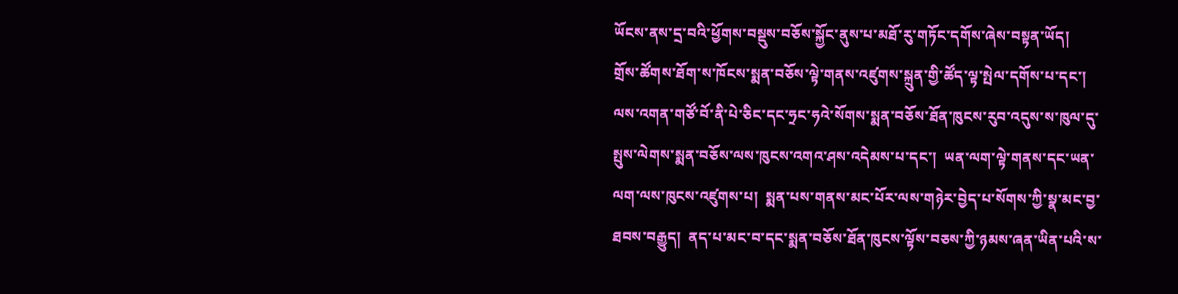ཡོངས་ནས་དྲ་བའི་ཕྱོགས་བསྡུས་བཅོས་སྐྱོང་ནུས་པ་མཐོ་རུ་གཏོང་དགོས་ཞེས་བསྟན་ཡོད།
གྲོས་ཚོགས་ཐོག་ས་ཁོངས་སྨན་བཅོས་ལྟེ་གནས་འཛུགས་སྐྲུན་གྱི་ཚོད་ལྟ་སྤེལ་དགོས་པ་དང་།  ལས་འགན་གཙོ་བོ་ནི་པེ་ཅིང་དང་ཧྲང་ཧའེ་སོགས་སྨན་བཅོས་ཐོན་ཁུངས་རུབ་འདུས་ས་ཁུལ་དུ་སྤུས་ལེགས་སྨན་བཅོས་ལས་ཁུངས་འགའ་ཤས་འདེམས་པ་དང་།  ཡན་ལག་ལྟེ་གནས་དང་ཡན་ལག་ལས་ཁུངས་འཛུགས་པ།  སྨན་པས་གནས་མང་པོར་ལས་གཉེར་བྱེད་པ་སོགས་ཀྱི་སྣ་མང་བྱ་ཐབས་བརྒྱུད།  ནད་པ་མང་བ་དང་སྨན་བཅོས་ཐོན་ཁུངས་ལྟོས་བཅས་ཀྱི་ཉམས་ཞན་ཡིན་པའི་ས་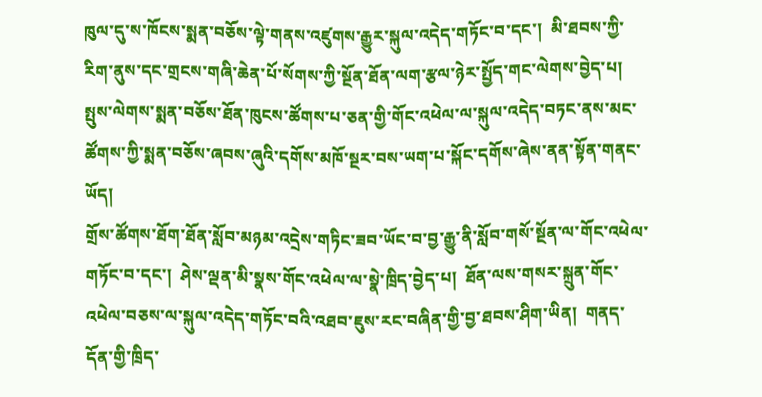ཁུལ་དུ་ས་ཁོངས་སྨན་བཅོས་ལྟེ་གནས་འཛུགས་རྒྱུར་སྐུལ་འདེད་གཏོང་བ་དང་།  མི་ཐབས་ཀྱི་རིག་ནུས་དང་གྲངས་གཞི་ཆེན་པོ་སོགས་ཀྱི་སྔོན་ཐོན་ལག་རྩལ་ཉེར་སྤྱོད་གང་ལེགས་བྱེད་པ།  སྤུས་ལེགས་སྨན་བཅོས་ཐོན་ཁུངས་ཚོགས་པ་ཅན་གྱི་གོང་འཕེལ་ལ་སྐུལ་འདེད་བཏང་ནས་མང་ཚོགས་ཀྱི་སྨན་བཅོས་ཞབས་ཞུའི་དགོས་མཁོ་སྔར་བས་ཡག་པ་སྐོང་དགོས་ཞེས་ནན་སྟོན་གནང་ཡོད།
གྲོས་ཚོགས་ཐོག་ཐོན་སློབ་མཉམ་འདྲེས་གཏིང་ཟབ་ཡོང་བ་བྱ་རྒྱུ་ནི་སློབ་གསོ་སྔོན་ལ་གོང་འཕེལ་གཏོང་བ་དང་།  ཤེས་ལྡན་མི་སྣས་གོང་འཕེལ་ལ་སྣེ་ཁྲིད་བྱེད་པ།  ཐོན་ལས་གསར་སྐྲུན་གོང་འཕེལ་བཅས་ལ་སྐུལ་འདེད་གཏོང་བའི་འཐབ་ཇུས་རང་བཞིན་གྱི་བྱ་ཐབས་ཤིག་ཡིན།  གནད་དོན་གྱི་ཁྲིད་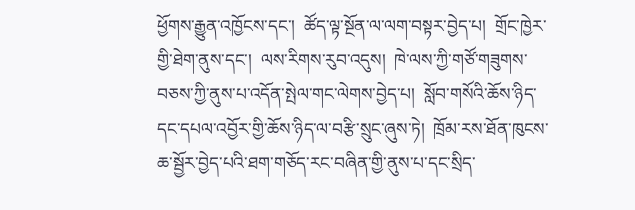ཕྱོགས་རྒྱུན་འཁྱོངས་དང་།  ཚོད་ལྟ་སྔོན་ལ་ལག་བསྟར་བྱེད་པ།  གྲོང་ཁྱེར་གྱི་ཐེག་ནུས་དང་།  ལས་རིགས་རུབ་འདུས།  ཁེ་ལས་ཀྱི་གཙོ་གཟུགས་བཅས་ཀྱི་ནུས་པ་འདོན་སྤེལ་གང་ལེགས་བྱེད་པ།  སློབ་གསོའི་ཆོས་ཉིད་དང་དཔལ་འབྱོར་གྱི་ཆོས་ཉིད་ལ་བརྩི་སྲུང་ཞུས་ཏེ།  ཁྲོམ་རས་ཐོན་ཁུངས་ཆ་སྦྱོར་བྱེད་པའི་ཐག་གཅོད་རང་བཞིན་གྱི་ནུས་པ་དང་སྲིད་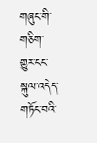གཞུང་གི་གཅིག་གྱུར་ངང་སྐུལ་འདེད་གཏོང་བའི་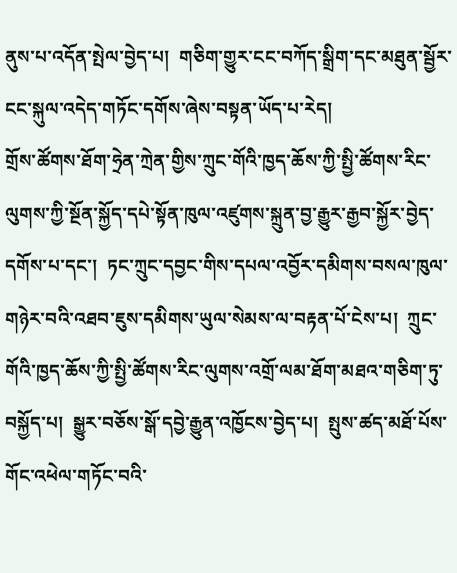ནུས་པ་འདོན་སྤེལ་བྱེད་པ།  གཅིག་གྱུར་ངང་བཀོད་སྒྲིག་དང་མཐུན་སྦྱོར་ངང་སྐུལ་འདེད་གཏོང་དགོས་ཞེས་བསྟན་ཡོད་པ་རེད།
གྲོས་ཚོགས་ཐོག་ཧྲེན་ཀྲེན་གྱིས་ཀྲུང་གོའི་ཁྱད་ཆོས་ཀྱི་སྤྱི་ཚོགས་རིང་ལུགས་ཀྱི་སྔོན་སྐྱོད་དཔེ་སྟོན་ཁུལ་འཛུགས་སྐྲུན་བྱ་རྒྱུར་རྒྱབ་སྐྱོར་བྱེད་དགོས་པ་དང་།  ཏང་ཀྲུང་དབྱང་གིས་དཔལ་འབྱོར་དམིགས་བསལ་ཁུལ་གཉེར་བའི་འཐབ་ཇུས་དམིགས་ཡུལ་སེམས་ལ་བརྟན་པོ་ངེས་པ།  ཀྲུང་གོའི་ཁྱད་ཆོས་ཀྱི་སྤྱི་ཚོགས་རིང་ལུགས་འགྲོ་ལམ་ཐོག་མཐའ་གཅིག་ཏུ་བསྐྱོད་པ།  སྒྱུར་བཅོས་སྒོ་དབྱེ་རྒྱུན་འཁྱོངས་བྱེད་པ།  སྤུས་ཚད་མཐོ་པོས་གོང་འཕེལ་གཏོང་བའི་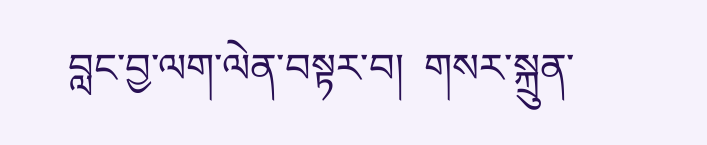བླང་བྱ་ལག་ལེན་བསྟར་བ།  གསར་སྐྲུན་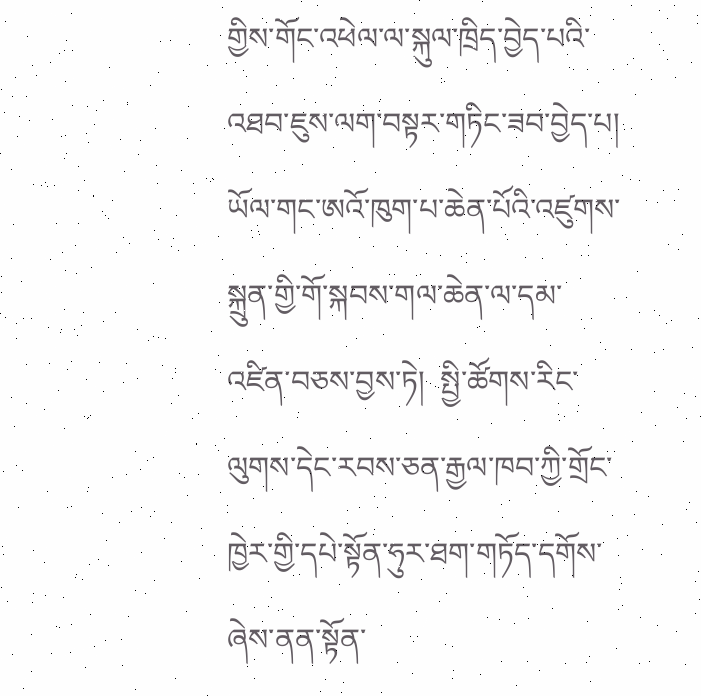གྱིས་གོང་འཕེལ་ལ་སྐུལ་ཁྲིད་བྱེད་པའི་འཐབ་ཇུས་ལག་བསྟར་གཏིང་ཟབ་བྱེད་པ།  ཡོལ་གང་ཨའོ་ཁུག་པ་ཆེན་པོའི་འཛུགས་སྐྲུན་གྱི་གོ་སྐབས་གལ་ཆེན་ལ་དམ་འཛིན་བཅས་བྱས་ཏེ།  སྤྱི་ཚོགས་རིང་ལུགས་དེང་རབས་ཅན་རྒྱལ་ཁབ་ཀྱི་གྲོང་ཁྱེར་གྱི་དཔེ་སྟོན་ཧུར་ཐག་གཏོད་དགོས་ཞེས་ནན་སྟོན་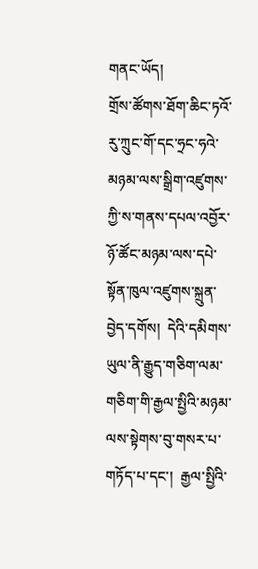གནང་ཡོད།
གྲོས་ཚོགས་ཐོག་ཆིང་ཏའོ་རུ་ཀྲུང་གོ་དང་ཧྲང་ཧའེ་མཉམ་ལས་སྒྲིག་འཛུགས་ཀྱི་ས་གནས་དཔལ་འབྱོར་ཉོ་ཚོང་མཉམ་ལས་དཔེ་སྟོན་ཁུལ་འཛུགས་སྐྲུན་བྱེད་དགོས།  དེའི་དམིགས་ཡུལ་ནི་རྒྱུད་གཅིག་ལམ་གཅིག་གི་རྒྱལ་སྤྱིའི་མཉམ་ལས་སྟེགས་བུ་གསར་པ་གཏོད་པ་དང་།  རྒྱལ་སྤྱིའི་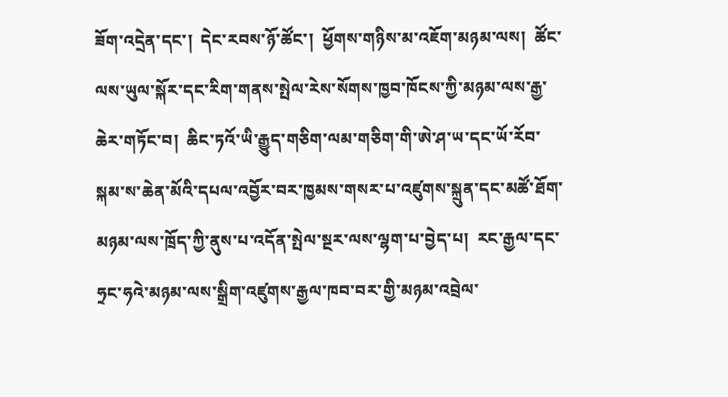ཟོག་འདྲེན་དང་།  དེང་རབས་ཉོ་ཚོང་།  ཕྱོགས་གཉིས་མ་འཇོག་མཉམ་ལས།  ཚོང་ལས་ཡུལ་སྐོར་དང་རིག་གནས་སྤེལ་རེས་སོགས་ཁྱབ་ཁོངས་ཀྱི་མཉམ་ལས་རྒྱ་ཆེར་གཏོང་བ།  ཆིང་ཏའོ་ཡི་རྒྱུད་གཅིག་ལམ་གཅིག་གི་ཨེ་ཤ་ཡ་དང་ཡོ་རོབ་སྐམ་ས་ཆེན་མོའི་དཔལ་འབྱོར་བར་ཁྱམས་གསར་པ་འཛུགས་སྐྲུན་དང་མཚོ་ཐོག་མཉམ་ལས་ཁྲོད་ཀྱི་ནུས་པ་འདོན་སྤེལ་སྔར་ལས་ལྷག་པ་བྱེད་པ།  རང་རྒྱལ་དང་ཧྲང་ཧའེ་མཉམ་ལས་སྒྲིག་འཛུགས་རྒྱལ་ཁབ་བར་གྱི་མཉམ་འབྲེལ་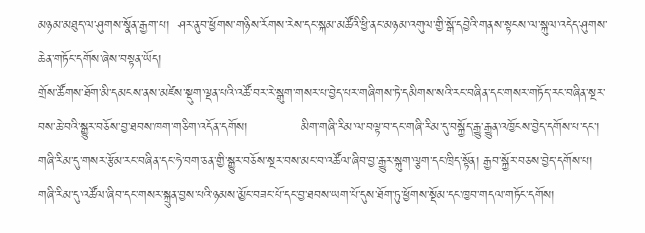མཉམ་མཐུད་ལ་ཤུགས་སྣོན་རྒྱག་པ།  ཤར་ནུབ་ཕྱོགས་གཉིས་རོགས་རེས་དང་སྐམ་མཚོའི་ཕྱི་ནང་མཉམ་འགུལ་གྱི་སྒོ་དབྱེའི་གནས་སྟངས་ལ་སྐུལ་འདེད་ཤུགས་ཆེན་གཏོང་དགོས་ཞེས་བསྟན་ཡོད།
གྲོས་ཚོགས་ཐོག་མི་དམངས་ནས་མཛེས་སྡུག་ལྡན་པའི་འཚོ་བར་རེ་སྒུག་གསར་པ་བྱེད་པར་གཞིགས་ཏེ་དམིགས་སའི་རང་བཞིན་དང་གསར་གཏོད་རང་བཞིན་སྔར་བས་ཆེ་བའི་སྒྱུར་བཅོས་བྱ་ཐབས་ཁག་གཅིག་འདོན་དགོས།            མིག་གཞི་རིམ་ལ་བལྟ་བ་དང་གཞི་རིམ་དུ་བསྐྱོད་རྒྱུ་རྒྱུན་འཁྱོངས་བྱེད་དགོས་པ་དང་།  གཞི་རིམ་དུ་གསར་རྩོམ་རང་བཞིན་དང་ཧེ་བག་ཅན་གྱི་སྒྱུར་བཅོས་སྔར་བས་མང་བ་འཚོལ་ཞིབ་བྱ་རྒྱུར་སྐུག་ལྕག་དང་ཁྲིད་སྟོན། རྒྱབ་སྐྱོར་བཅས་བྱེད་དགོས་པ།  གཞི་རིམ་དུ་འཚོལ་ཞིབ་དང་གསར་སྐྲུན་བྱས་པའི་ཉམས་མྱོང་བཟང་པོ་དང་བྱ་ཐབས་ཡག་པོ་དུས་ཐོག་ཏུ་ཕྱོགས་སྡོམ་དང་ཁྱབ་གདལ་གཏོང་དགོས།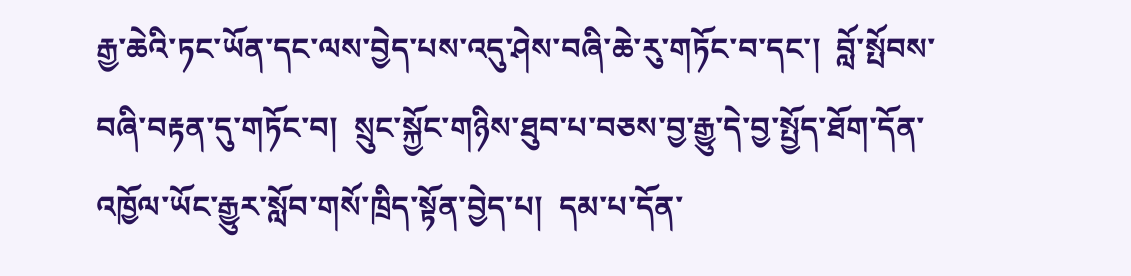རྒྱ་ཆེའི་ཏང་ཡོན་དང་ལས་བྱེད་པས་འདུ་ཤེས་བཞི་ཆེ་རུ་གཏོང་བ་དང་།  བློ་སྤོབས་བཞི་བརྟན་དུ་གཏོང་བ།  སྲུང་སྐྱོང་གཉིས་ཐུབ་པ་བཅས་བྱ་རྒྱུ་དེ་བྱ་སྤྱོད་ཐོག་དོན་འཁྱོལ་ཡོང་རྒྱུར་སློབ་གསོ་ཁྲིད་སྟོན་བྱེད་པ།  དམ་པ་དོན་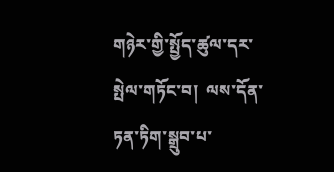གཉེར་གྱི་སྤྱོད་ཚུལ་དར་སྤེལ་གཏོང་བ།  ལས་དོན་ཏན་ཏིག་སྒྲུབ་པ་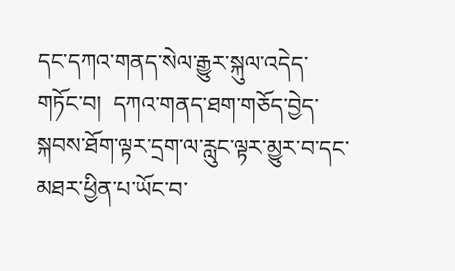དང་དཀའ་གནད་སེལ་རྒྱུར་སྐུལ་འདེད་གཏོང་བ།  དཀའ་གནད་ཐག་གཅོད་བྱེད་སྐབས་ཐོག་ལྟར་དྲག་ལ་རླུང་ལྟར་མྱུར་བ་དང་མཐར་ཕྱིན་པ་ཡོང་བ་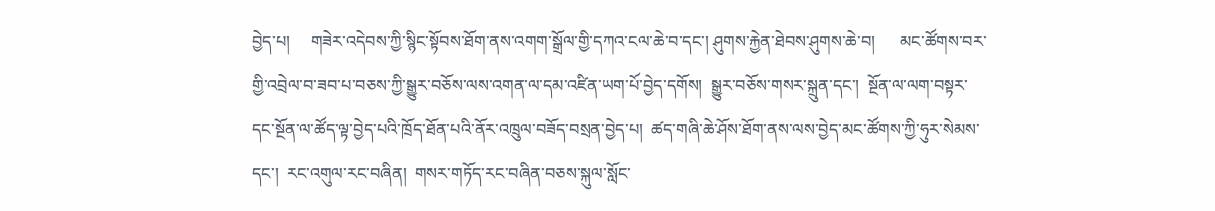བྱེད་པ།     གཟེར་འདེབས་ཀྱི་སྙིང་སྟོབས་ཐོག་ནས་འགག་སྒྲོལ་གྱི་དཀའ་ངལ་ཆེ་བ་དང་། ཤུགས་རྐྱེན་ཐེབས་ཤུགས་ཆེ་བ།      མང་ཚོགས་བར་གྱི་འབྲེལ་བ་ཟབ་པ་བཅས་ཀྱི་སྒྱུར་བཅོས་ལས་འགན་ལ་དམ་འཛིན་ཡག་པོ་བྱེད་དགོས།  སྒྱུར་བཅོས་གསར་སྐྲུན་དང་།  སྔོན་ལ་ལག་བསྟར་དང་སྔོན་ལ་ཚོད་ལྟ་བྱེད་པའི་ཁྲོད་ཐོན་པའི་ནོར་འཁྲུལ་བཟོད་བསྲན་བྱེད་པ།  ཚད་གཞི་ཆེ་ཤོས་ཐོག་ནས་ལས་བྱེད་མང་ཚོགས་ཀྱི་ཧུར་སེམས་དང་།  རང་འགུལ་རང་བཞིན།  གསར་གཏོད་རང་བཞིན་བཅས་སྐུལ་སློང་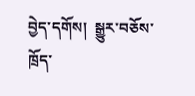བྱེད་དགོས།  སྒྱུར་བཅོས་ཁྲོད་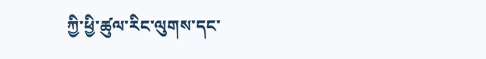ཀྱི་ཕྱི་ཚུལ་རིང་ལུགས་དང་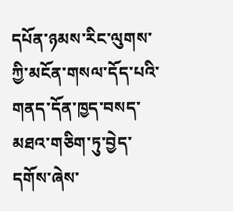དཔོན་ཉམས་རིང་ལུགས་ཀྱི་མངོན་གསལ་དོད་པའི་གནད་དོན་ཁྱད་བསད་མཐའ་གཅིག་ཏུ་བྱེད་དགོས་ཞེས་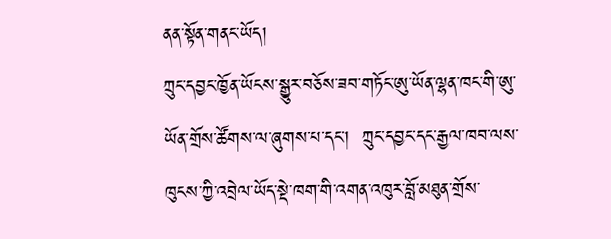ནན་སྟོན་གནང་ཡོད།
ཀྲུང་དབྱང་ཁྱོན་ཡོངས་སྒྱུར་བཅོས་ཟབ་གཏོང་ཨུ་ཡོན་ལྷན་ཁང་གི་ཨུ་ཡོན་གྲོས་ཚོགས་ལ་ཞུགས་པ་དང་།  ཀྲུང་དབྱང་དང་རྒྱལ་ཁབ་ལས་ཁུངས་ཀྱི་འབྲེལ་ཡོད་སྡེ་ཁག་གི་འགན་འཁུར་བློ་མཐུན་གྲོས་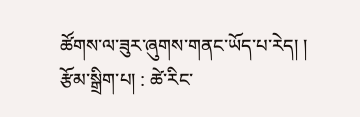ཚོགས་ལ་ཟུར་ཞུགས་གནང་ཡོད་པ་རེད། །
རྩོམ་སྒྲིག་པ། : ཚེ་རིང་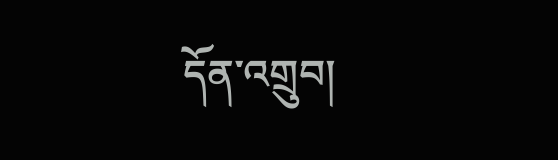དོན་འགྲུབ།